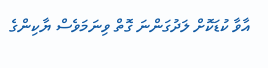އާވާ ކުޑަކޮށް ލަދުގަންނަ ގޮތް ވިނަމަވެސް ޔާކިންގެ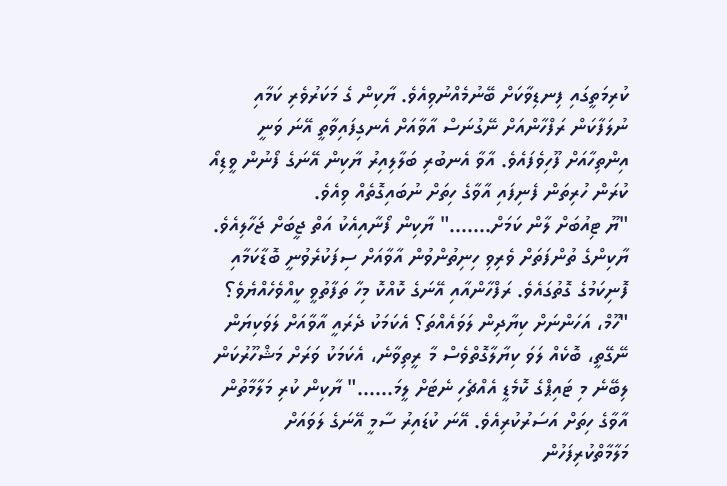ކުރިމަތީގައި ފިނޑިވާކަށް ބޭނުމެއްނުވިއެވެ. ޔާކިން ގެ މަކަރުވެރި ކަމާއި ނުލަފާކަން ރަފްހާންއަށް ނޭގުނަސް އާވާއަށް އެނގިފައިވާތީ އޭނަ ވަނީ އިންތިހާއަށް ފޫހިވެފައެވެ. އާވާ އެނބުރި ބަލާލިއިރު ޔާކިން އޭނަގެ ފޯނުން ވީޑިއޯ ކުރަން ހުރިތަން ފެނިފައި އާވާގެ ހިތަށް ނުބައިގޮތެއް ވިއެވެ.
"ޔޫ ޓިއުބަށް ލާން ކަމަށް......." ޔާކިން ފޯނާއިއެކު އަތް ޖީބަށް ޖަހާލިއެވެ. ޔާކިންގެ ތުންފަތަށް ވެރިވި ހިނިތުންވުން އާވާއަށް ސިފަކުރެވުނީ ބޮޑާކަމާއި ފޮނިކަމުގެ ގޮތުގައެވެ. ރަފްހާންއާއި އޭނަގެ ކޮއްކޮ މިހާ ތަފާތުވީ ކީއްވެހެއްޔެވެ؟
"ހޫމް، އަހަންނަށް ކިޔާދިން ލަވައެއްތަ؟ އެކަމަކު ދެރައީ އާވާއަށް ލަވަކިޔަން ނޭގޭތީ، ބޮކެއް ލަވަ ކިޔާލާގޮތްވެސް މާ ރީތިވާނެ، އެކަމަކު ވަރަށް މަޝްހޫރުކަން ލިބޭނެ މި ޓައިޕްގެ ކޮމެޑީ އެއްޗެހި ނެޓަށް ލީމަ......" ޔާކިން ކުރި މަލާމާތުން އާވާގެ ހިތަށް އަސަރުކުރިއެވެ. އޭނަ ކުޑައިރު ސާމީ އޭނަގެ ލަވައަށް މަލާމާތްކުރިފަހުން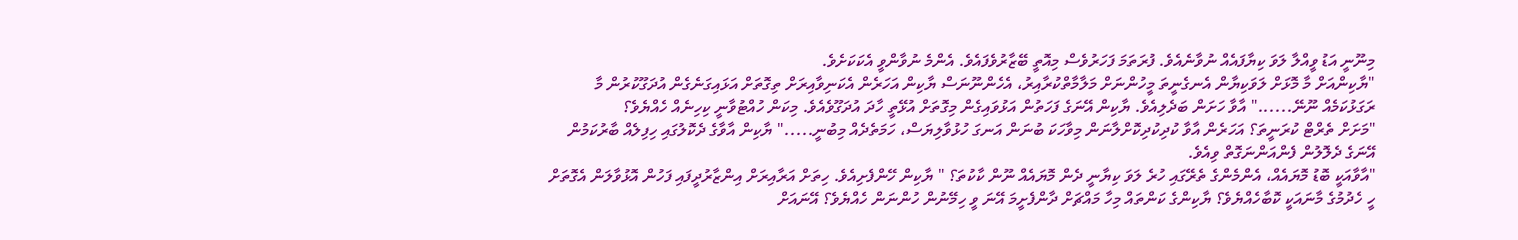މިނޫނީ އަޑު ވީއްލާ ލަވަ ކިޔާފައެއް ނުވާނެއެވެ. ފުރަތަމަ ފަހަރުވެސް މިއޮތީ ބޭޒާރުވެފައެވެ. އެންމެ ނުވާންވީ އެކަކަށެވެ.
"ޔާކިންއަށް މާ މޮޅަށް ލަވަކިޔާން އެނގެނީތަ މީހުންނަށް މަލާމާތްކުރާއިރު، އެހެންނޫނަސް ޔާކިން އަހަރެން އެކަނިވާއިރަށް ތިގޮތަށް އަޅައިގަނެގެން އުދަގޫކުރުން މާ ރަގަޅުކަމެއް ނޫނޭ......" އާވާ ހަށަން ބަދެލިއެވެ. ޔާކިން އޭނަގެ ފަހަތުން އަޅުވައިގެން މިގޮތަށް އުޅޭތީ ހާދަ އުދަގޫވެއެވެ. މިކަން ހުއްޓުވާނީ ކިހިނެއް ހެއްޔެވެ؟
"މަށަށް ތެރްޓް ކުރަނީތަ؟ އަހަރެން އާވާ ކުދިކުދިކޮށްލާނަން މިވާހަކަ ބުނަން އަނގަ ހުޅުވާލިޔަސް، ހަމަތެދެއް މިބުނީ....." ޔާކިން އާވާގެ ދެކޮލުގައި ހިފިލެއް ބާރުކަމުން އޭނަގެ ދެލޮލުން ފެންއަންނަގޮތް ވިއެވެ.
"އާވާއަކީ ބޮޑު މޮޔައެއް، އެންމެންގެ ތެރޭގައި ހުރެ ލަވަ ކިޔާނީ ދެން މޮޔައެއް ނޫން ކާކުތަ؟ " ޔާކިން ހޭންފެށިއެވެ. ހިތަށް އަރާއިރަށް އިންޒާރުދީފައި ފަހުން އޮޅުވާލަން އެގޮތަށް ހީ ހެދުމުގެ މާނައަކީ ކޮބާހެއްޔެވެ؟ ޔާކިންގެ ކަންތައް މިހާ މައްޗަށް ދާންފެށީމަ އޭނަ ވީ ހިމޭނުން ހުންނަން ހެއްޔެވެ؟ އޭނައަށް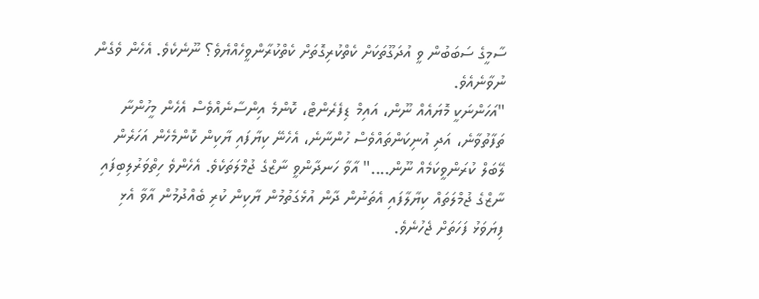ސާމީގެ ސަބަބުން ވީ އުދަގޫތަކަށް ކެތްކުރިގޮތަށް ކެތްކުރާންވީހެއްޔެވެ؟ ނޫނެކެވެ. އެހެން ވެގެން ނުވާނެއެވެ.
"އަހަންނަކީ މޮޔައެއް ނޫން، އައިމް ޑިފެރެންޓް، ކޮންމެ އިންސާނެއްވެސް އެހެން މީހުންނާ ތަފާތުވާނެ، އަދި އުނިކަންތައްވެސް ހުންނާނެ، އެހެނޭ ކިޔާފައި ޔާކިން ކޮންމެހެން އަހަރެން ލޭބަލް ކުރަންވީކަމެއް ނޫން...." އާވާ ހަނދާންވީ ނާޒްގެ ޖުމްލަތަކެވެ. އެހެންވެ ހިތްވަރުލިބިފައި ނާޒްގެ ޖުމްލަތައް ކިޔާލާފައި އެތަނުން ދާން އުޅެގަތުމުން ޔާކިން ކުރި ބެއްދުމުން އާވާ އެޅި ފިޔަވަޅު ފަހަތަށް ޖެހުނެވެ.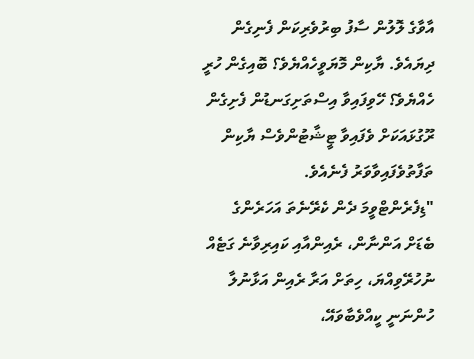އާވާގެ ލޮލުން ސާފު ބިރުވެރިކަން ފެނިގެން ދިޔައެވެ. ޔާކިން މޮޔަވީހެއްޔެވެ؟ ބޮއިގެން ހުރީ ހެއްޔެވެ؟ ހޭވިފައިވާ އިސްތަށިގަނޑުން ފެށިގެން ރޫގުޅައަކަށް ވެފައިވާ ޓީޝާޓުންވެސް ޔާކިން ތަފާތުވެފައިވާވަރު ފެނެއެވެ.
"ޑިފެރެންޓްވީމަ ދެން ކެރޭނެތަ އަހަރެންގެ ބެޑަށް އަންނާން، ރެއިންއާއި ކައިރިވާނެ ގަޓެއް ނުހުރޭވިއްޔަ، ހިތަށް އަރާ ރެއިން އަޅާނުލާ ހުންނަނީ ކީއްވެބާވައޭ،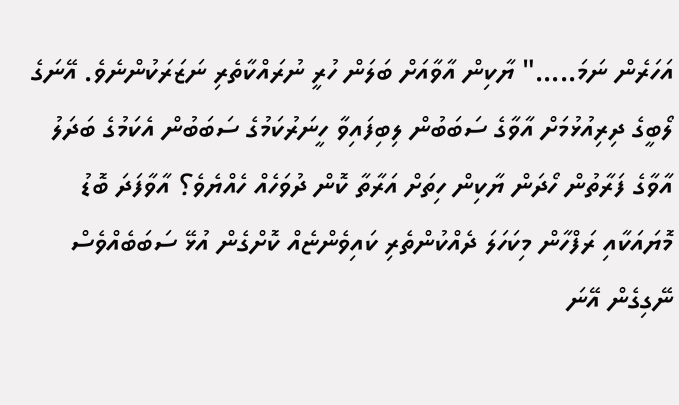އަހަރެން ނަމަ....." ޔާކިން އާވާއަށް ބަލަން ހުރީ ނުރައްކާތެރި ނަޒަރަކުންނެވެ. އޭނަގެ ލޯބީގެ ދިރިއުޅުމަށް އާވާގެ ސަބަބުން ލިބިފައިވާ ހީނަރުކަމުގެ ސަބަބުން އެކަމުގެ ބަދަލު އާވާގެ ފަރާތުން ހޯދަން ޔާކިން ހިތަށް އަރާތާ ކޮން ދުވަހެއް ހެއްޔެވެ؟ އާވާފަދަ ބޮޑު މޮޔައަކާއި ރަފްހާން މިކަހަލަ ދެއްކުންތެރި ކައިވެންޏެއް ކޮށްގެން އުޅޭ ސަބަބެއްވެސް ނޭގިގެން އޭނަ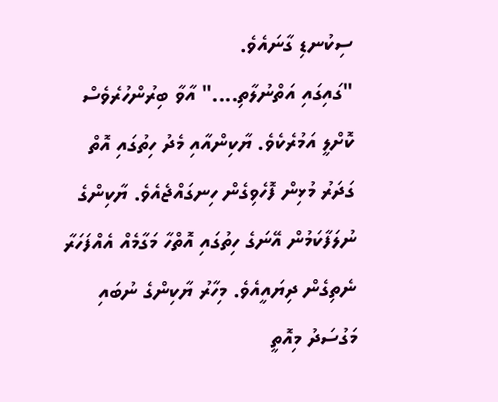ސިކުނޑި ގާނައެވެ.
"ގައިގައި އަތްނުލާތި...." އާވާ ބިރުންހުރެވެސް ކޮށްލީ އަމުރެކެވެ. ޔާކިންއާއި މެދު ހިތުގައި އޮތް ގަދަރު މުޅިން ފޮހެވިގެން ހިނގައްޖެއެވެ. ޔާކިންގެ ނުލަފާކަމުން އޭނަގެ ހިތުގައި އޮތްހާ މަގާމެއް އެއްފަހަރާ ނެތިގެން ދިޔައީއެވެ. މިހާރު ޔާކިންގެ ނުބައި މަގުސަދު މިއޮތީ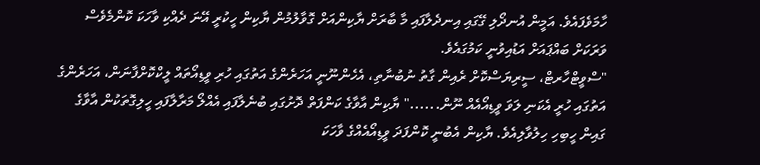ހާމަވެފައެވެ. އަމީން އުނދޯލި ގޭގައި އިނދެލާފައި މާ ބާރަށް ޔާކިންއަށް ގޮވާލުމުން ޔާކިން ހީކުރީ އޭނަ ދެއްކި ވާހަކަ ކޮންމެވެސް ވަރަކަށް ބައްޕައަށް އަޑުއިވުނީ ކަމުގައެވެ.
"ސްވީޓްހާރޓް، ސީރިޔަސްކޮށް ރެއިން ގާތު ނުބުނާތި، އެހެންނޫނީ އަހަރެންގެ އަތުގައި ހުރި ވީޑިއޯތައް ލީކްކޮށްފާނަން، އަހަރެންގެ އަތުގައި ހުރީ އެކަނި ލަވަ ވީޑިއޯއެއް ނޫން......" ޔާކިން އާވާގެ ކަންފަތް ދޮށުގައި ބުނެލާފައި އެއްލޯ މަރާލާފައި ހީލިގޮތަކުން އާވާގެ ގައިން ހީބިހި ހިލުވާލިއެވެ. ޔާކިން އެބުނީ ކޮންފަދަ ވީޑިއޯއެއްގެ ވާހަކަ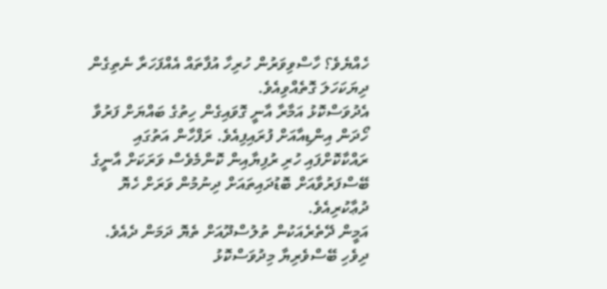ހެއްޔެވެ؟ ހާސްވިވަރުން ހުރިހާ އުފާތައް އެއްފަހަރާ ނެތިގެން ދިޔަކަހަލަ ގޮތެއްވިއެވެ.
އެދުވަސްކޮޅު އަމާރާ އާނީ ގޮވައިގެން ހިތުގެ ބައްޔަށް ފަރުވާ ހޯދަން އިންޑިއާއަށް ފުރައިފިއެވެ. ރަފްހާން އަތުގައި ރައްކާކޮށްފައި ހުރި ރުފިޔާއިން ކޮންމެވެސް ވަރަކަށް އާނީގެ ބޭސްފަރުވާއަށް ބޮޑުދައިތައަށް ދިނުމުން ވަރަށް ހެޔޮ ދުޢާކުރިއެވެ.
އަމީން ދޭތެރެއަކުން ތުލުސްދޫއަށް ތެޔޮ ދަމަން ދެއެވެ. ދިވެހި ބޭސްވެރިޔާ މިދުވަސްކޮޅު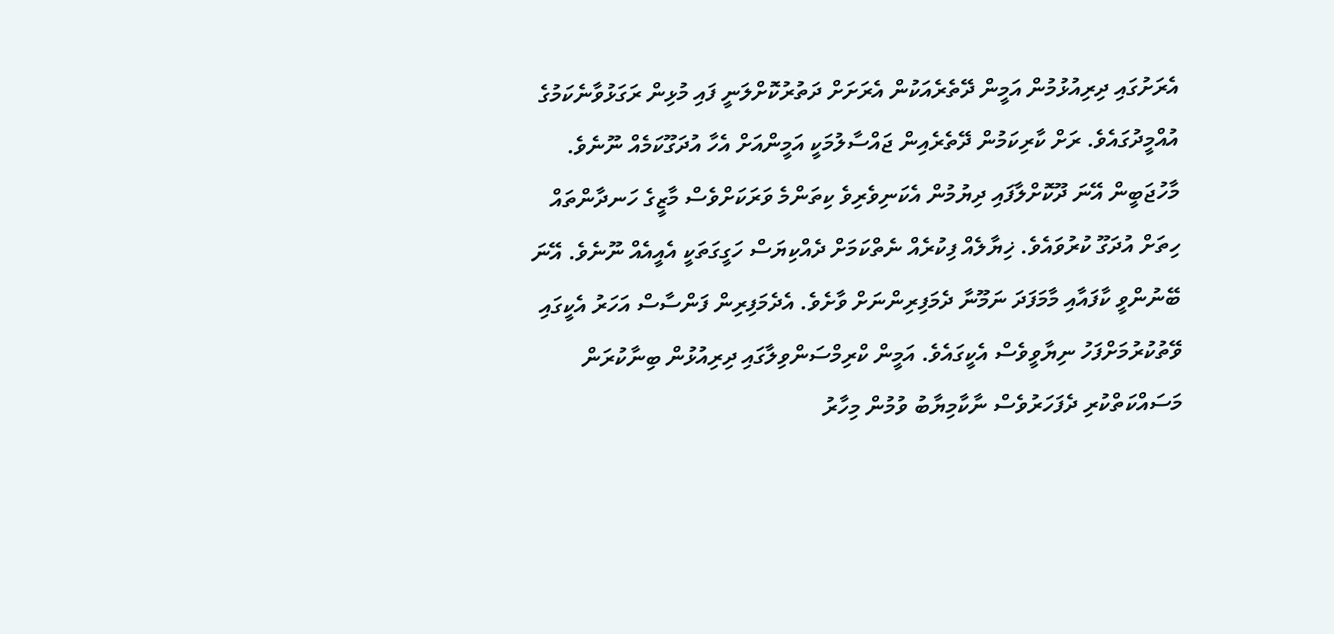އެރަށުގައި ދިރިއުޅުމުން އަމީން ދޭތެރެއަކުން އެރަށަށް ދަތުރުކޮށްލަނީ ފައި މުޅިން ރަގަޅުވާނެކަމުގެ އުއްމީދުގައެވެ. ރަށް ކާރިކަމުން ދޭތެރެއިން ޖައްސާލުމަކީ އަމީންއަށް އެހާ އުދަގޫކަމެއް ނޫނެވެ. މާހުޖަބީން އޭނަ ދޫކޮށްލާފައި ދިޔުމުން އެކަނިވެރިވެ ކިތަންމެ ވަރަކަށްވެސް މާޒީގެ ހަނދާންތައް ހިތަށް އުދަގޫ ކުރުވައެވެ. ޚިޔާލެއް ފިކުރެއް ނެތްކަމަށް ދެއްކިޔަސް ހަގީގަތަކީ އެއީއެއް ނޫނެވެ. އޭނަ ބޭނުންވީ ކާފައާއި މާމަފަދަ ނަމޫނާ ދެމަފިރިންނަށް ވާށެވެ. އެދެމަފިރިން ފަންސާސް އަހަރު އެކީގައި ވޭތުކުރުމަށްފަހު ނިޔާވީވެސް އެކީގައެވެ. އަމީން ކްރިމްސަންވިލާގައި ދިރިއުޅުން ބިނާކުރަން މަސައްކަތްކުރި ދެފަހަރުވެސް ނާކާމިޔާބު ވުމުން މިހާރު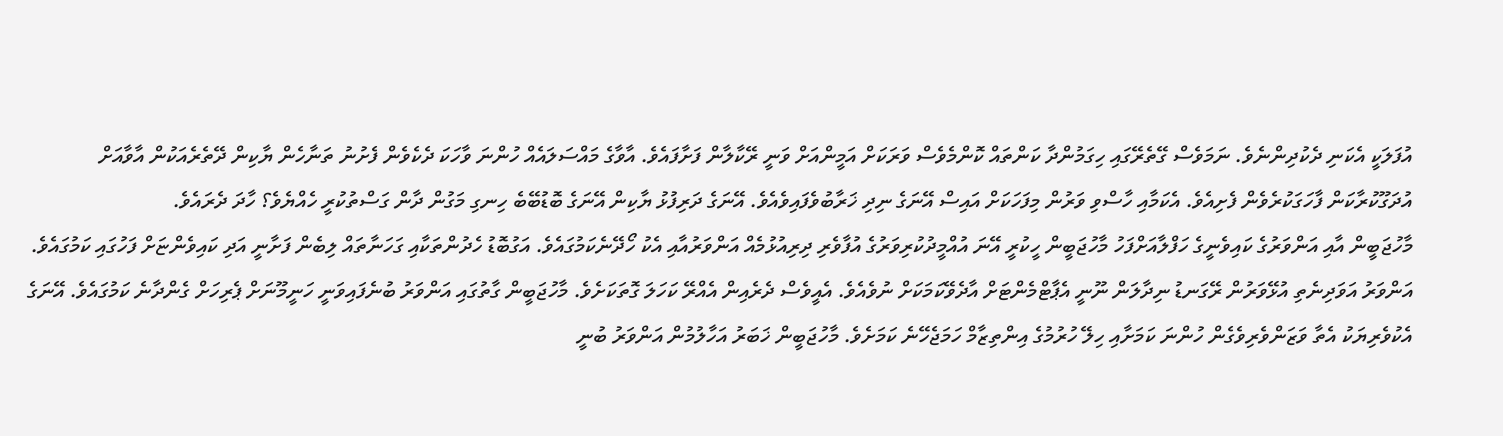އުފަލަކީ އެކަނި ދެކުދިންނެވެ. ނަމަވެސް ގޭތެރޭގައި ހިގަމުންދާ ކަންތައް ކޮންމެވެސް ވަރަކަށް އަމީންއަށް ވަނީ ރޭކާލާން ފަށާފައެވެ. އާވާގެ މައްސަލައެއް ހުންނަ ވާހަކަ ދެކެވެން ފެށުނު ތަނާހެން ޔާކިން ދޭތެރެއަކުން އާވާއަށް އުދަގޫކުރާކަން ފާހަގަކުރެވެން ފެށިއެވެ. އެކަމާއި ހާސްވި ވަރުން މިފަހަކަށް އައިސް އޭނަގެ ނިދި ޚަރާބުވެފައިވެއެވެ. އޭނަގެ ދަރިފުޅު ޔާކިން އޭނަގެ ބޮޑުބޭބެ ހިނގި މަގުން ދާން ގަސްތުކުރީ ހެއްޔެވެ؟ ހާދަ ދެރައެވެ.
މާހުޖަބީން އާއި އަންވަރުގެ ކައިވެނީގެ ހަފްލާއަށްފަހު މާހުޖަބީން ހީކުރީ އޭނަ އުއްމީދުކުރިވަރުގެ އުފާވެރި ދިރިއުޅުމެއް އަންވަރުއާއި އެކު ހޯދޭނެކަމުގައެވެ. އަގުބޮޑު ހެދުންތަކާއި ގަހަނާތައް ލިބެން ފަށާނީ އަދި ކައިވެންޏަށް ފަހުގައި ކަމުގައެވެ. އަންވަރު އަވަދިނެތި އުޅޭވަރުން ރޭގަނޑު ނިދާލަން ނޫނީ އެޕާޓްމެންޓަށް އާދެވޭކަމަކަށް ނުވެއެވެ. އެއީވެސް ދެރެއިން އެއްރޭ ކަހަލަ ގޮތަކަށެވެ. މާހުޖަބީން ގާތުގައި އަންވަރު ބުނެފައިވަނީ ހަނީމޫނަށް ޕެރިހަށް ގެންދާނެ ކަމުގައެވެ. އޭނަގެ އެކުވެރިޔަކު އެތާ ވަޒަންވެރިވެގެން ހުންނަ ކަމަށާއި ހިލޭ ހުރުމުގެ އިންތިޒާމް ހަމަޖެހޭނެ ކަމަށެވެ. މާހުޖަބީން ޚަބަރު އަހާލުމުން އަންވަރު ބުނީ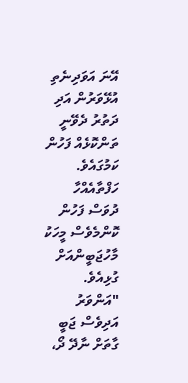އޭނަ އަވަދިނެތި އުޅޭވަރުން އަދި ދަތުރު ދެވޭނީ ތަންކޮޅެއް ފަހުން ކަމުގައެވެ. ހަފްތާއެއްހާ ދުވަސް ފަހުން ކޮންމެވެސް މީހަކު މާހުޖަބީންއަށް ގުޅިއެވެ.
"އަންވަރު އަދިވެސް ޖަބީ ގާތަށް ނާދޭ ދޯ،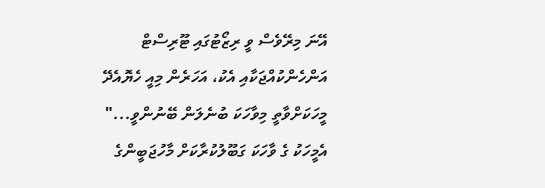އޭނަ މިރޭވެސް ވީ ރިޒޯޓުގައި ޓޫރިސްޓް އަންހެންކުއްޖަކާއި އެކު، އަހަރެން މިއީ ހެޔޮއެދޭ މީހަކަށްވާތީ މިވާހަކަ ބުނެލަން ބޭނުންވީ..." އެމީހަކު ގެ ވާހަކަ ގަބޫލުކުރާކަށް މާހުޖަބީންގެ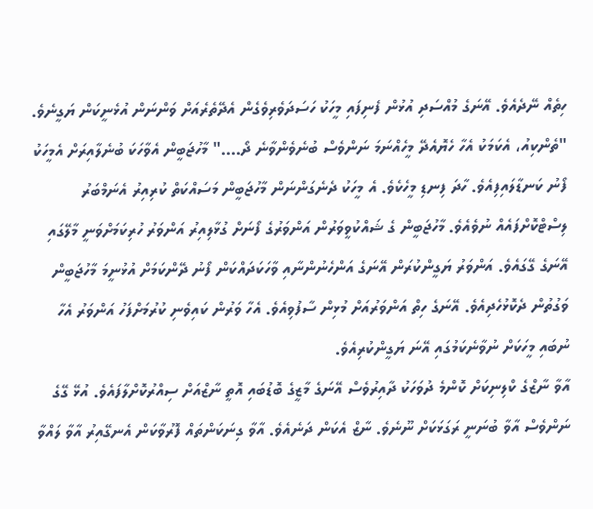ހިތެއް ނޭދެއެވެ. އޭނަގެ މުއްސަދި އުޅުން ފެނިފައި މީހަކު ހަސަދަވެރިވެގެން އެދޭތެރެއަށް ވަންނަން އުޅެނީކަން ޔަގީނެވެ.
"ތެންކިއު، އެކަމަކު އެހާ ހެޔޮއެދޭ މީހެއްނަމަ ނަންވެސް ބުނެވެންވާނެ ދޯ...." މާހުޖަބީން އެވާހަކަ ބުނެލާއިރަށް އެމީހަކު ފޯނު ކަނޑާލައިފިއެވެ. ހާދަ ފިނޑި މީހެކެވެ. އެ މީހަކު ދެނެގަންނަން މާހުޖަބީން މަސައްކަތް ކުރިއިރު އެނަމްބަރު ލިސްޓްކޮށްފައެއް ނުވެއެވެ. މާހުޖަބީން ގެ ޝައްކުވީވަރުން އަންވަރުގެ ފޯނަށް ގުޅާލިއިރު އަންވަރު ހުރިކަމަށްވަނީ މާލޭގައި އޭނަގެ ގޭގައެވެ. އަންވަރު ޔަގީންކުރަން އޭނަގެ އަންހެނުންނާއި ވާހަކަދައްކަން ފޯނު ދޭންކަމަށް އުޅުނީމަ މާހުޖަބީން ވަގުތުން ދެކޮޅުހެދިއެވެ. އޭނަގެ ހިތް އަންވަރުއަށް މުޅިން ސާފުވިއެވެ. އެހާ ވަރުން ކައިވެނި ކުރުމަށްފަހު އަންވަރު އެހާ ނުބައި މީހަކަށް ނުވާނެކަމުގައި އޭނަ ޔަގީންކުރިއެވެ.
އާވާ ނާޒްގެ ކްލިނިކަށް ކޮންމެ ދުވަހަކު ދާއިރުވެސް އޭނަގެ މާޒީގެ ބޮޑުބައި އޮތީ ނާޒްއަށް ސިއްރުކޮށްލާފައެވެ. އުޅޭ ގޭގެ ނަންވެސް އާވާ ބުނަނީ ރަގަޅަކަށް ނޫނެވެ. ނާޒް އެކަން ދަނެއެވެ. އާވާ ގިނަކަންތައް ފޮރުވާކަން އެނގޭއިރު އާވާ ލައްވާ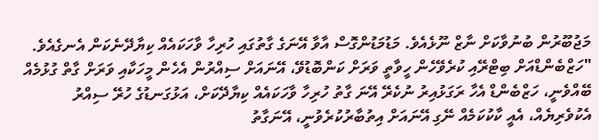މަޖުބޫރުން ބުނުވާކަށް ނާޒް ނޫޅެއެވެ. މަޑުމަޑުންގޮސް އާވާ އޭނަގެ ގާތުގައި ހުރިހާ ވާހަކައެއް ކިޔާދޭނެކަން އެނގެއެވެ.
"ހަޒްބެންޑްއަށް ބިޓްރޭއި ކުރެވޭހެން ހީވާތީ ވަރަށް ކަންބޮޑުވޭ، އޭނައަށް ސިއްރުން އެހެން މީހަކާއި ވަރަށް ގާތް ގުޅުމެއް ބޭއްވެނީ، ހަޒްބެންޑް އެހާ ރަގަޅުއިރު ނުކެރޭ އޭނަ ގާތު ހުރިހާ ވާހަކައެއް ކިޔާދޭކަށް، އަޅުގަނޑުގެ ހުރޭ ސިއްރު އެކުވެރިޔެއް، އެއީ ކާކުކަމެއް ނޭގި އޭނައަށް އިތުބާރުކުރެވުނީ، އޭނަގާތު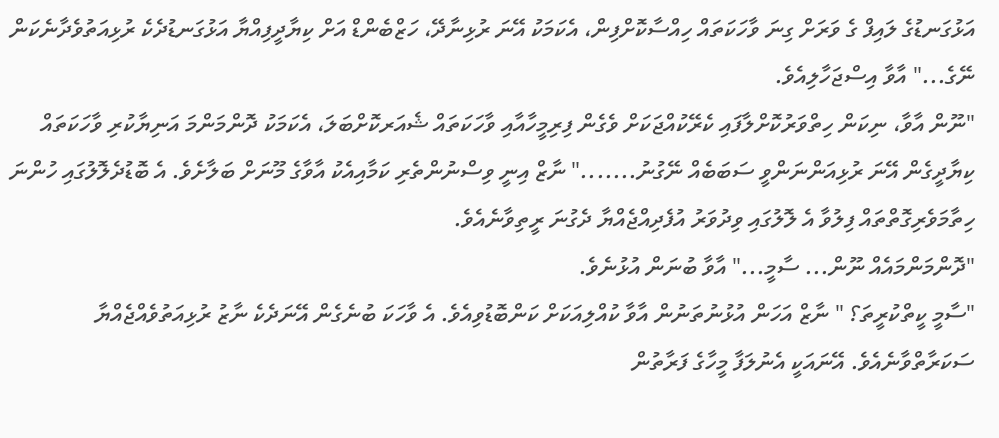އަޅުގަނޑުގެ ލައިފް ގެ ވަރަށް ގިނަ ވާހަކަތައް ހިއްސާކޮށްފިން، އެކަމަކު އޭނަ ރުޅިނާދޭ، ހަޒްބެންޑް އަށް ކިޔާދީފިއްޔާ އަޅުގަނޑުދެކެ ރުޅިއަތުވެދާނެކަން ނޭގެ..." އާވާ އިސްޖަހާލިއެވެ.
"ނޫން އާވާ، ނިކަން ހިތްވަރުކޮށްލާފައި ކެރޭކުއްޖަކަށް ވެގެން ފިރިމީހާއާއި ވާހަކަތައް ޝެއަރކޮށްބަލަ، އެކަމަކު ދޮންމަންމަ އަނިޔާކުރި ވާހަކަތައް ކިޔާދީގެން އޭނަ ރުޅިއަންނަންވީ ސަބަބެއް ނޭގުނު......." ނާޒް އިނީ ވިސްނުންތެރި ކަމާއިއެކު އާވާގެ މޫނަށް ބަލާށެވެ. އެ ބޮޑުދެލޮލުގައި ހުންނަ ހިތާމަވެރިގޮތްތައް ފިލުވާ އެ ލޮލުގައި ވިދުވަރު އުފެދިއްޖެއްޔާ ދެގުނަ ރީތިވާނެއެވެ.
"ދޮންމަންމައެއް ނޫން... ސާމީ..." އާވާ ބުނަން އުޅުނެވެ.
"ސާމީ ކީތްކުރީތަ؟ " ނާޒް އަހަން އުޅުނުތަނުން އާވާ ކުއްލިއަކަށް ކަންބޮޑުވިއެވެ. އެ ވާހަކަ ބުނެގެން އޭނަދެކެ ނާޒު ރުޅިއަތުވެއްޖެއްޔާ ސަކަރާތްވާނެއެވެ. އޭނައަކީ އެނުލަފާ މީހާގެ ފަރާތުން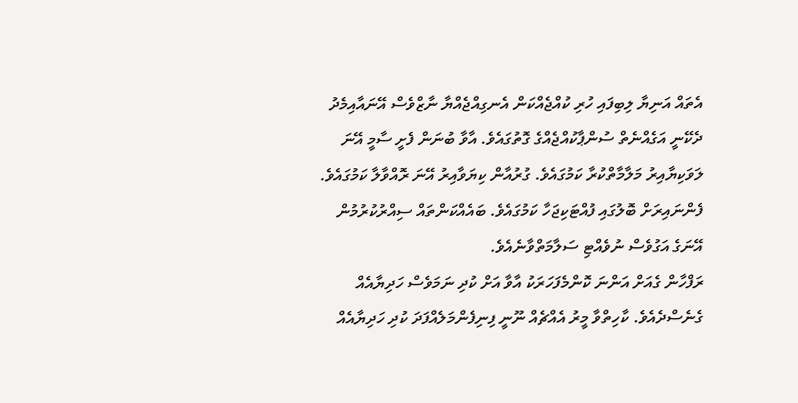އެތައް އަނިޔާ ލިބިފައި ހުރި ކުއްޖެއްކަން އެނގިއްޖެއްޔާ ނާޒްވެސް އޭނައާއިމެދު ދެކޭނީ އަގެއްނެތް ސުންޕާކުއްޖެއްގެ ގޮތުގައެވެ. އާވާ ބުނަން ފެށީ ސާމީ އޭނަ ލަވަކިޔާއިރު މަލާމާތްކުރާ ކަމުގައެވެ. ގުރުއާން ކިޔަވާއިރު އޭނަ ރޮއްވާލާ ކަމުގައެވެ. ފެންނައިރަށް ބޮލުގައި ފުއްޓަކިޖަހާ ކަމުގައެވެ. ބައެއްކަންތައް ސިއްރުކުރުމުން އޭނަގެ އަގުވެސް ނުވެއްޓި ސަލާމަތްވާނެއެވެ.
ރަފްހާން ގެއަށް އަންނަ ކޮންމެފަހަރަކު އާވާ އަށް ކުދި ނަމަވެސް ހަދިޔާއެއް ގެނެސްދެއެވެ. ކާހިތްވާ މީރު އެއްޗެއް ނޫނީ ފިނިފެންމަލެއްފަދަ ކުދި ހަދިޔާއެއް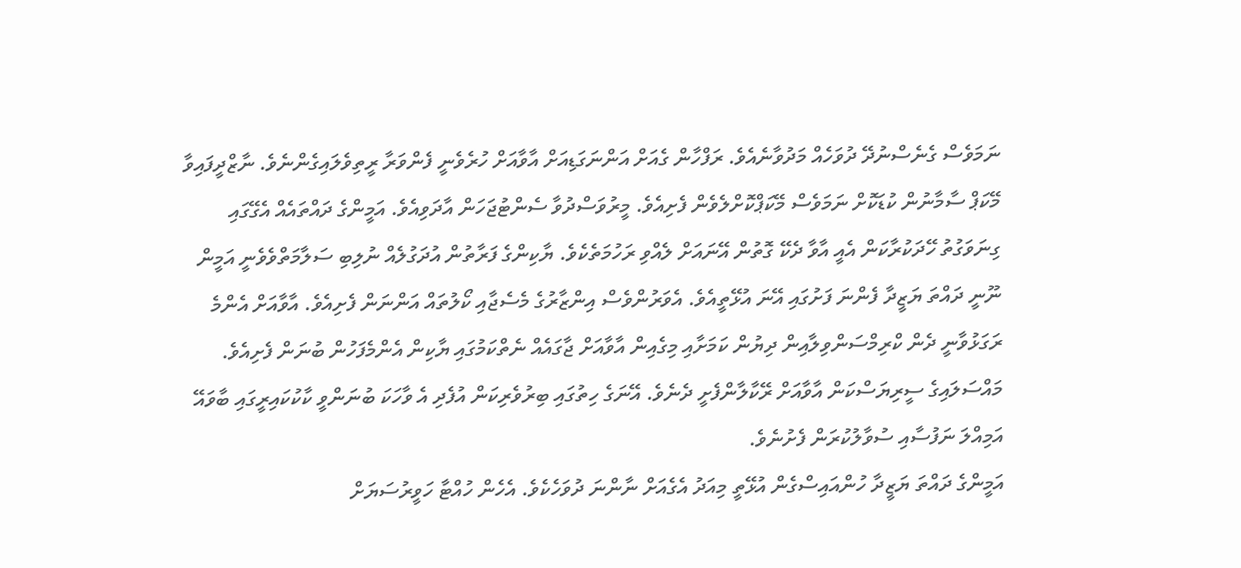ނަމަވެސް ގެނެސްނުދޭ ދުވަހެއް މަދުވާނެއެވެ. ރަފްހާން ގެއަށް އަންނަގަޑިއަށް އާވާއަށް ހުރެވެނީ ފެންވަރާ ރީތިވެލައިގެންނެވެ. ނާޒްދީފައިވާ މޭކަޕް ސާމާނުން ކުޑަކޮށް ނަމަވެސް މޭކަޕްކޮށްލެވެން ފެށިއެވެ. މީރުވަސްދުވާ ސެންޓުޖަހަން އާދަވިއެވެ. އަމީންގެ ދައްތައެއް އެގޭގައި ގިނަވަގުތު ހޭދަކުރާކަން އެއީ އާވާ ދެކޭ ގޮތުން އޭނައަށް ލެއްވި ރަހުމަތެކެވެ. ޔާކިންގެ ފަރާތުން އުދަގުލެއް ނުލިބި ސަލާމަތްވެވެނީ އަމީން ނޫނީ ދައްތަ ޔަޒީދާ ފެންނަ ފަށުގައި އޭނަ އުޅޭތީއެވެ. އެވަރުންވެސް އިންޒާރުގެ މެސެޖާއި ކޯލުތައް އަންނަން ފެށިއެވެ. އާވާއަށް އެންމެ ރަގަޅުވާނީ ދެން ކްރިމްސަންވިލާއިން ދިޔުން ކަމަށާއި މިގެއިން އާވާއަށް ޖާގައެއް ނެތްކަމުގައި ޔާކިން އެންމެފަހުން ބުނަން ފެށިއެވެ. މައްސަލައިގެ ސީރިޔަސްކަން އާވާއަށް ރޭކާލާންފެށީ ދެނެވެ. އޭނަގެ ހިތުގައި ބިރުވެރިކަން އުފެދި އެ ވާހަކަ ބުނަންވީ ކާކުކައިރީގައި ބާވައޭ އަމިއްލަ ނަފުސާއި ސުވާލުކުރަން ފެށުނެވެ.
އަމީންގެ ދައްތަ ޔަޒީދާ ހުންއައިސްގެން އުޅޭތީ މިއަދު އެގެއަށް ނާންނަ ދުވަހެކެވެ. އެހެން ހުއްޓާ ހަވީރުސަޔަށް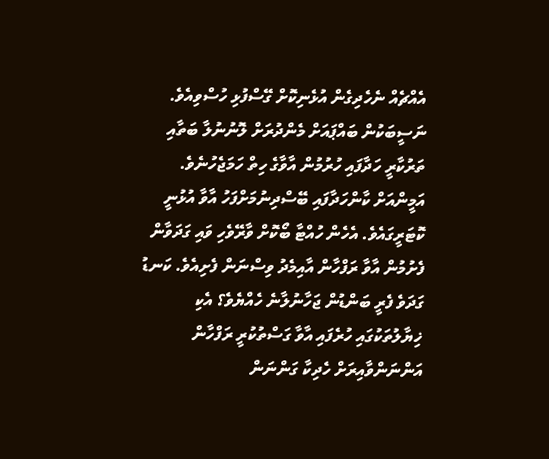އެއްޗެއް ނެހެދިގެން އުޅެނިކޮށް ގޭސްފުޅި ހުސްވިއެވެ. ނަސީބަކުން ބައްޕައަށް މެންދުރަށް ލޮނުނުލާ ބަތާއި ތަރުކާރީ ހަދާފައި ހުރުމުން އާވާގެ ހިތް ހަމަޖެހުނެވެ. އަމީންއަށް ކާންހަދާފައި ބޭސްދިނުމަށްފަހު އާވާ އުޅުނީ ކޮޓަރީގައެވެ. އެހެން ހުއްޓާ ބޯކޮށް ވާރޭވެހި ވައި ގަދަވާން ފެށުމުން އާވާ ރަފްހާން އާއިމެދު ވިސްނަން ފެށިއެވެ. ކަނޑު ގަދަވެ ފެރީ ބަންޑުން ޖަހާނުލާނެ ހެއްޔެވެ؟ އެކި ޚިޔާލުތަކުގައި ހުރެފައި އާވާ ގަސްތުކުރީ ރަފްހާން އަންނަންވާއިރަށް ހެދިކާ ގަންނަން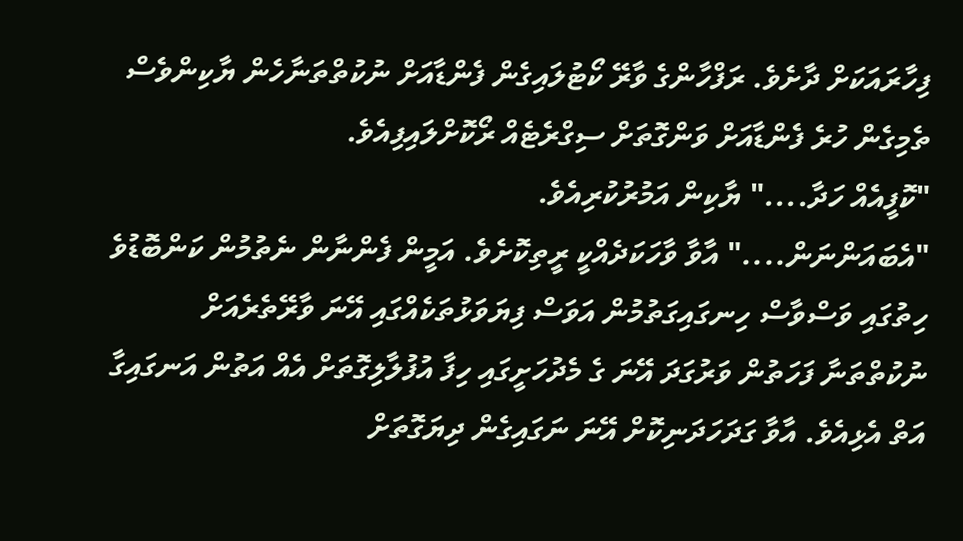ފިހާރައަކަށް ދާށެވެ. ރަފްހާންގެ ވާރޭ ކޯޓުލައިގެން ފެންޑާއަށް ނުކުތްތަނާހެން ޔާކިންވެސް ތެމިގެން ހުރެ ފެންޑާއަށް ވަންގޮތަށް ސިގްރެޓެއް ރޯކޮށްލައިފިއެވެ.
"ކޮފީއެއް ހަދާ...." ޔާކިން އަމުރުކުރިއެވެ.
"އެބައަންނަން...." އާވާ ވާހަކަދެއްކީ ރީތިކޮށެވެ. އަމީން ފެންނާން ނެތުމުން ކަންބޮޑުވެ ހިތުގައި ވަސްވާސް ހިނގައިގަތުމުން އަވަސް ފިޔަވަޅުތަކެއްގައި އޭނަ ވާރޭތެރެއަށް ނުކުތްތަނާ ފަހަތުން ވަރުގަދަ އޭނަ ގެ މެދުހަށީގައި ހިފާ އުފުލާލިގޮތަށް އެއް އަތުން އަނގައިގާ އަތް އެޅިއެވެ. އާވާ ގަދަހަދަނިކޮށް އޭނަ ނަގައިގެން ދިޔަގޮތަށް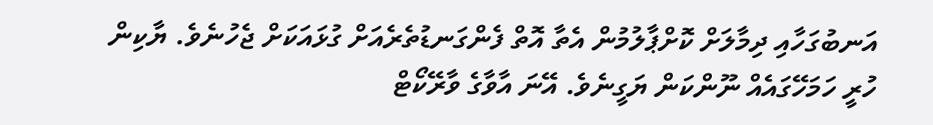އަނބުގަހާއި ދިމާލަށް ކޮށްޕާލުމުން އެތާ އޮތް ފެންގަނޑުތެރެއަށް ގުޅައަކަށް ޖެހުނެވެ. ޔާކިން ހުރީ ހަމަހޭގައެއް ނޫންކަން ޔަގީނެވެ. އޭނަ އާވާގެ ވާރޭކޯޓް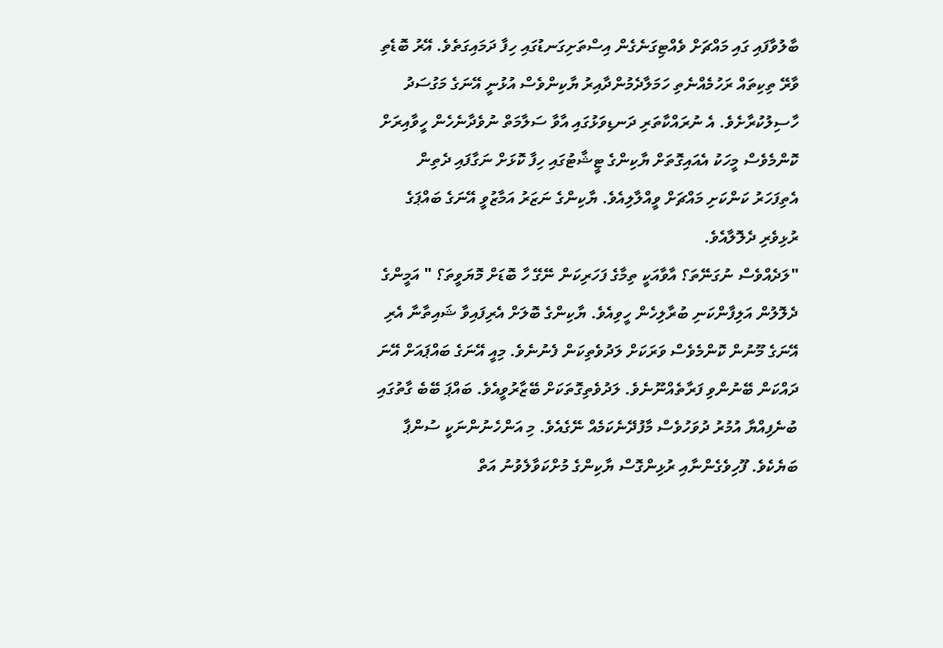ބާލުވާފައި ގައި މައްޗަށް ވެއްޓިގަނެގެން އިސްތަށިގަނޑުގައި ހިފާ ދަމައިގަތެވެ. އޭރު ބޮޑެތި ވާރޭ ތިކިތައް ރަހުމެއްނެތި ހަމަލާދެމުންދާއިރު ޔާކިންވެސް އުޅުނީ އޭނަގެ މަގުސަދު ހާސިލުކުރާށެވެ. އެ ނުރައްކާތަރި ދަނޑިވަޅުގައި އާވާ ސަލާމަތް ނުވެދާނެހެން ހީވާއިރަށް ކޮންމެވެސް މީހަކު އެއައިގޮތަށް ޔާކިންގެ ޓީޝާޓުގައި ހިފާ ކޮޅަށް ނަގާފައި ދެތިން އެތިފަހަރު ކަންކަށި މައްޗަށް ވީއްލާލިއެވެ. ޔާކިންގެ ނަޒަރު އަމާޒުވީ އޭނަގެ ބައްޕަގެ ރުޅިވެރި ދެލޮލާއެވެ.
"ލަދެއްވެސް ނުގަނޭތަ؟ އާވާއަކީ ތިމާގެ ފަހަރިކަން ނޭގޭ ހާ ބޮޑަށް މޮޔަވީތަ؟ " އަމީންގެ ދެލޮލުން އަލިފާންކަނި ބުރާލިހެން ހީވިއެވެ. ޔާކިންގެ ބޮލަށް އެރިފައިވާ ޝައިތާނާ އެރި އޭނަގެ މޫނުން ކޮންމެވެސް ވަރަކަށް ލަދުވެތިކަން ފެނުނެވެ. މިއީ އޭނަގެ ބައްޕައަށް އޭނަ ދައްކަން ބޭނުންވި ފަރާތެއްނޫނެވެ. ލަދުވެތިގޮތަކަށް ބޭޒާރުވީއެވެ. ބައްޕަ ބޭބެ ގާތުގައި ބުނެފިއްޔާ އުމުރު ދުވަހުވެސް މާފުދޭނެކަމެއް ނޭގެއެވެ. މި އަންހެނުންނަކީ ސުންޕާ ބަޔެކެވެ. ފޫހިވެގެންނާއި ރުޅިންގޮސް ޔާކިންގެ މުށްކަވާލެވުނު އަތް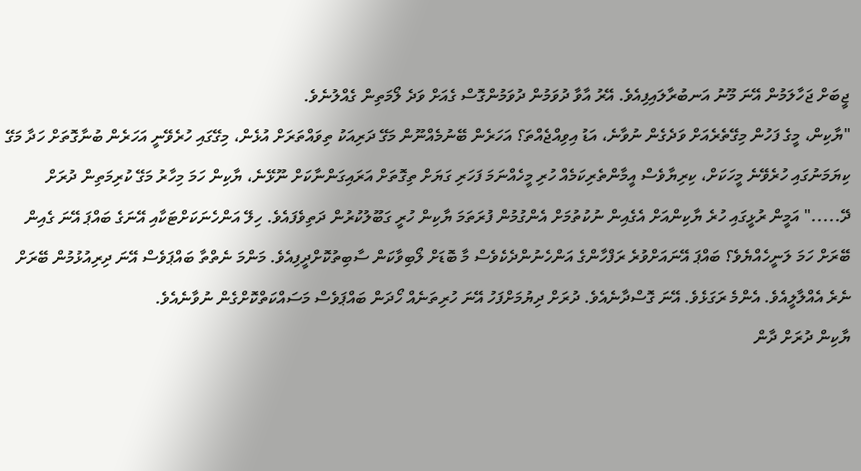ޖީބަށް ޖަހާލަމުން އޭނަ މޫނު އަނބުރާލައިފިއެވެ. އޭރު އާވާ ދުވަމުން ދުވަމުންގޮސް ގެއަށް ވަދެ ލޯމަތިން ގެއްލުނެވެ.
"ޔާކިން، މީގެ ފަހުން މިގޭތެރެއަށް ވަދެގެން ނުވާނެ، އަޑު އިވިއްޖެއްތަ؟ އަހަރެން ބޭނުމެއްނޫން މަގޭ ދަރިއަކު ތިވައްތަރަށް އުޅެން، މިގޭގައި ހުރެވޭނީ އަހަރެން ބުނާގޮތަށް ހަދާ މަގޭ ކިޔަމަނުގައި ހުރެވޭނެ މީހަކަށް، ކިރިޔާވެސް އީމާންތެރިކަމެއް ހުރި މީހެއްނަމަ ފަހަރި ގަޔަށް ތިގޮތަށް އަރައިގަންނާކަށް ނޫޅޭނެ، ޔާކިން ހަމަ މިހާރު މަގޭ ކުރިމަތިން ދުރަށް ދޭ....." އަމީން ރުޅީގައި ހުރެ ޔާކިންއަށް އެގެއިން ނުކުތުމަށް އެންގުމުން ފުރަތަމަ ޔާކިން ހުރީ ގަބޫލުކުރުން ދަތިވެފައެވެ. ހިލޭ އަންހެނަކަށްޓަކާއި އޭނަގެ ބައްޕަ އޭނަ ގެއިން ބޭރަށް ހަމަ ލަނީހެއްޔެވެ؟ ބައްޕަ އޭނައަށްވުރެ ރަފްހާންގެ އަންހެނުންދެކެވެސް މާ ބޮޑަށް ލޯބިވާކަން ސާބިތުކޮށްދީފިއެވެ. މަންމަ ނެތްތާ ބައްޕަވެސް އޭނަ ދިރިއުޅުމުން ބޭރަށް ނެރެ އެއްލާލީއެވެ. އެންމެ ރަގަޅެވެ. އޭނަ ގޮސްދާނެއެވެ. ދުރަށް ދިޔުމަށްފަހު އޭނަ ހުރިތަނެއް ހޯދަން ބައްޕަވެސް މަސައްކަތްކޮށްގެން ނުވާނެއެވެ.
ޔާކިން ދުރަށް ދާން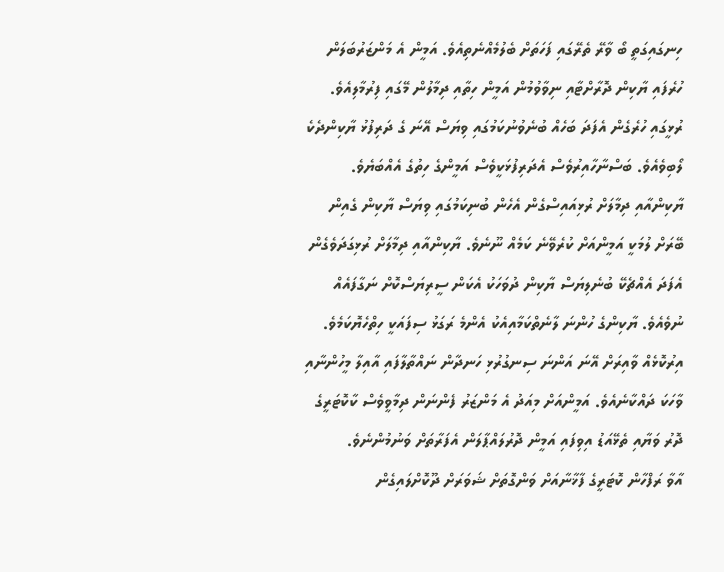ހިނގައިގަތީ ބޯ ވާރޭ ތެރޭގައި ފަހަތަށް ބެލުމެއްނެތިއެވެ. އަމީން އެ މަންޒަރުބަލަން ހުރެފައި ޔާކިން ދޮރާށްޓާއި ނިވާވުމުން އަމީން ހިތާއި ދިމާލުން މޭގައި ފިރުމާލިއެވެ. ރުޅީގައި ހުރެގެން އެފަދަ ބަހެއް ބުނެވުނުކަމުގައި ވިޔަސް އޭނަ ގެ ދަރިފުޅު ޔާކިންދެކެ ލޯބިވެއެވެ. ބަސްނާހާއިރުވެސް އެދަރިފުޅަކީވެސް އަމީންގެ ހިތުގެ އެއްބަޔެވެ. ޔާކިންއާއި ދިމާލަށް ރުޅިއައިސްގެން އެހެން ބުނިކަމުގައި ވިޔަސް ޔާކިން ގެއިން ބޭރަށް ލުމަކީ އަމީންއަށް ކުރެވޭނެ ކަމެއް ނޫނެވެ. ޔާކިންއާއި ދިމާލަށް ރުޅިގަދަވެގެން އެފަދަ އެއްޗެކޭ ބުނެލިޔަސް ޔާކިން ދުވަހަކު އެކަން ސީރިޔަސްކޮށް ނަގާފައެއް ނުވެއެވެ. ޔާކިންގެ ހުންނަ ލާނެތްކަމާއިއެކު އެންމެ ރަގަޅު ސިފައަކީ ހިތްހެޔޮކަމެވެ. އިރުކޮޅެއް ވާއިރަށް އޭނަ އަންނަ ސިނގުރުޅި ހަނދާން ނައްތާލާފައި އާއިލާ މީހުންނާއި ވާހަކަ ދައްކާނެއެވެ. އަމީންއަށް މިއަދު އެ މަންޒަރު ފެންނަން ދިމާވީވެސް ކާކޮޓަރީގެ ދޮރު ވަޔާއި ތެޅޭއަޑު އިވިފައި އަމީން ދޮރުލައްޕާލަން އެފަރާތަށް ވަނުމުންނެވެ.
އާވާ ރަފްހާން ކޮޓަރީގެ ފާޚާނާއަށް ވަންގޮތަށް ޝަވަރަށް ދޫކޮށްލައިގެން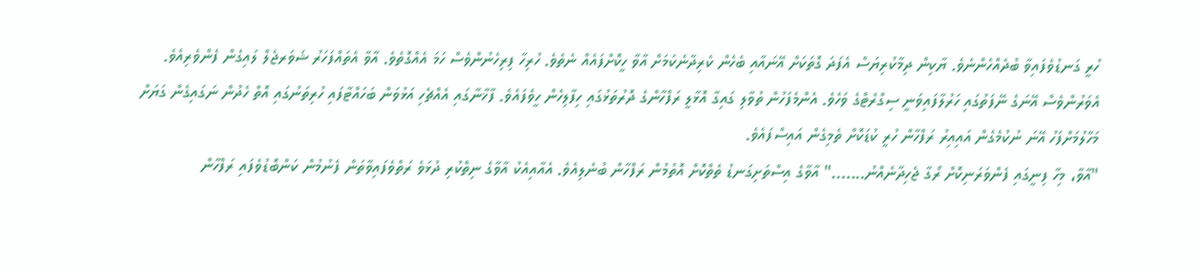ހުރީ ގަނޑުވެފައިވާ ބުދެއްހެންނެވެ. ޔާކިން ދިމާކުރިޔަސް އެފަދަ ގޮތަކަށް އޭނައާއި ބެހެން ކެރިދާނެކަމަށް އާވާ ހީކޮށްފައެއް ނެތެވެ. ހުރިހާ ފިރިހެނުންވެސް ހަމަ އެއްގޮތެވެ. އާވާ އެތައްފަހަރު ޝަވަރޖެލް ލައިގެން ފެންވެރިއެވެ. އެވަރުންވެސް އޭނަގެ ނޭފަތުގައި ހަރުލާފައިވަނީ ސިގްރެޓްގެ ވަހެވެ. އެންމެފަހުން ތުވާލި ގައިގާ އޮޅާލީ ރަފްހާންގެ ދޮރުތަޅުގައި ހިފާލިހެން ހީވެފައެވެ. ފާޚާނާގައި އެއްޗެހި އަޅުވަން ބަހައްޓާފައި ހުރިތަނުގައި އޮތް ހެދުން ނަގައިގެން ގަޔަށް މަހާލުމަށްފަހު އޭނަ ނުކުމެގެން އައިއިރު ރަފްހާން ހުރީ ކުޑަކޮށް ތެމިގެން އައިސްފައެވެ.
"އާވާ، މިހާ ފިނީގައި ފެންވަރަނިކޮށް ރޯގާ ޖެހިދާނެއްނު......." އާވާގެ އިސްތަށިގަނޑު ތެތްކޮށް އޮތުމުން ރަފްހާން ބުނެލިއެވެ. އެއާއިއެކު އާވާގެ ނިތްކުރި ދުޅަވެ ރަތްވެފައިވާތަން ފެނުމުން ކަންބޮޑުވެފައި ރަފްހާން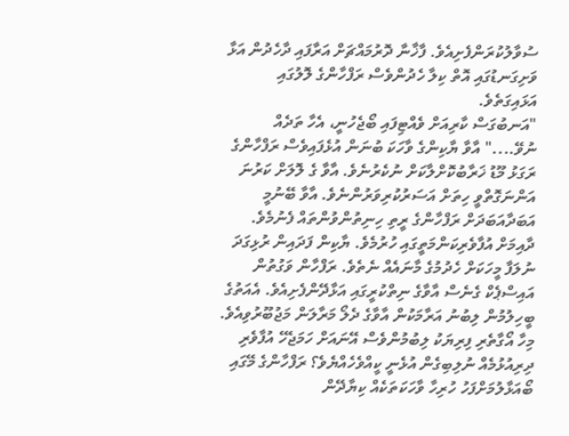ސުވާލުކުރަންފެށިއެވެ. ފާޚާނާ ދޮރުމައްޗަށް އަރާފައި ދާހެދުން އަޅާ ވަށިގަނޑުގައި އޮތް ކިލާ ހެދުންވެސް ރަފްހާންގެ ލޮލުގައި އަޅައިގަތެވެ.
"އަނބުގަސް ކާރިއަށް ވެއްޓިފައި ބޯޖެހުނީ، އެހާ ތަދެއް ނުވޭ...." އާވާ ޔާކިންގެ ވާހަކަ ބުނަން އުޅެފައިވެސް ރަފްހާންގެ ރަގަޅު މޫޑު ޚަރާބުކޮށްލާކަށް ނުކެރުނެވެ. އާވާ ގެ ލޮލަށް ކަރުނަ އަންނަގޮތްވީ ހިތަށް އަސަރުކުރިވަރުންނެވެ. އާވާ ބޭނުމީ އަބަދާއަބަދަށް ރަފްހާންގެ ރީތި ހިނިތުންވުންތައް ފެނުމެވެ. ދާއިމަށް އުފާވެރިކަންމަތީގައި ހުރުމެވެ. ޔާކިން ފަދައިން ރުޅިގަދަ ނުލަފާ މީހަކަށް ހެދުމުގެ މާނައެއް ނެތެވެ. ރަފްހާން ވަގުތުން އައިސްޕެކް ގެނެސް އާވާގެ ނިތްކުރީގައި އަޅާދޭންފެށިއެވެ. އެއަތުގެ ބީހިލުމުން ލިބުނު އަރާމަކުން އާވާގެ ދެލޯ މަރާލަން މަޖުބޫރުވިއެވެ. މިހާ އޯގާތެރި ފިރިޔަކު ލިބުމުންވެސް އޭނައަށް ހަމަޖެހޭ އުފާވެރި ދިރިއުޅުމެއް ނުލިބިގެން އުޅެނީ ކީއްވެހެއްޔެވެ؟ ރަފްހާންގެ މޭގައި ބޯއަޅާލުމަށްފަހު ހުރިހާ ވާހަކަތަކެއް ކިޔާދޭން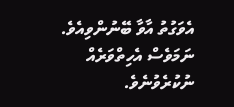އެވަގުތު އާވާ ބޭނުންވިއެވެ. ނަމަވެސް އެހިތްވަރެއް ނުކުރެވުނެވެ.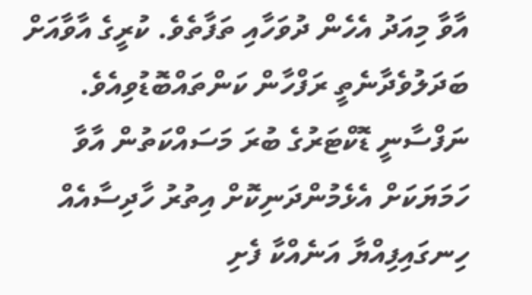އާވާ މިއަދު އެހެން ދުވަހާއި ތަފާތެވެ. ކުރީގެ އާވާއަށް ބަދަލުވެދާނެތީ ރަފްހާން ކަންތައްބޮޑުވިއެވެ. ނަފްސާނީ ޑޮކްޓަރުގެ ބުރަ މަސައްކަތުން އާވާ ހަމަޔަކަށް އެޅެމުންދަނިކޮށް އިތުރު ހާދިސާއެއް ހިނގައިފިއްޔާ އަނެއްކާ ފެށި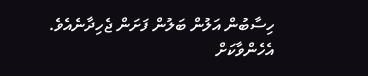ހިސާބުން އަލުން ބަލުން ފަށަން ޖެހިދާނެއެވެ. އެހެންވާކަށް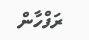ރަފްހާން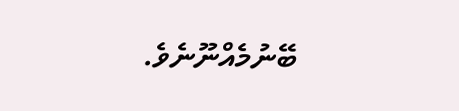ބޭނުމެއްނޫނެވެ.